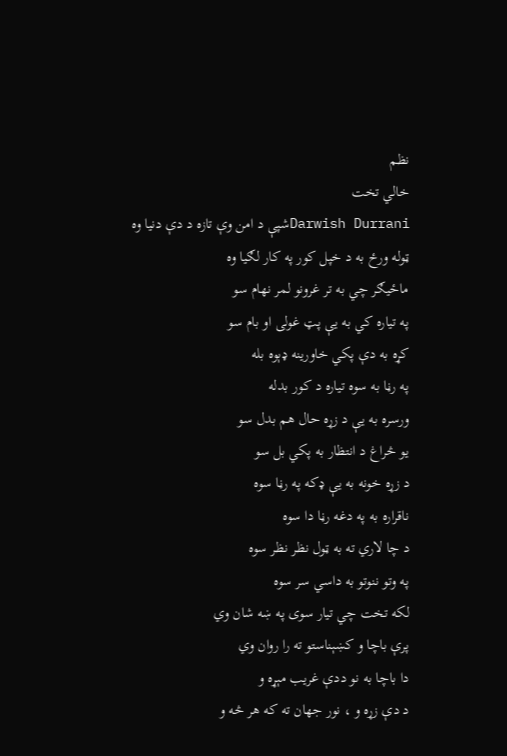نظم
خالي تخت
Darwish Durraniشپې د امن وې تازه د دې دنيا وه
ټوله ورځ به د خپل کور په کار لګيا وه
ماځيګر چي به تر غرونو لمر نهام سو
په تياره کي به يې پټ غولى او بام سو
کړه به دې پکي خاورينه ډېوه بله
په رڼا به سوه تياره د کور بدله
ورسره به يې د زړه حال هم بدل سو
يو څراغ د انتظار به پکي بل سو
د زړه خونه به يې ډکه په رڼا سوه
ناقراره به په دغه رڼا دا سوه
د چا لاري ته به ټول نظر نظر سوه
په وتو ننوتو به داسي سر سوه
لکه تخت چي تيار سوى په ښه شان وي
پرې باچا و کښېناستو ته را روان وي
دا باچا به نو ددې غريب مېړه و
د دې زړه و ، نور جهان ته که هر څه و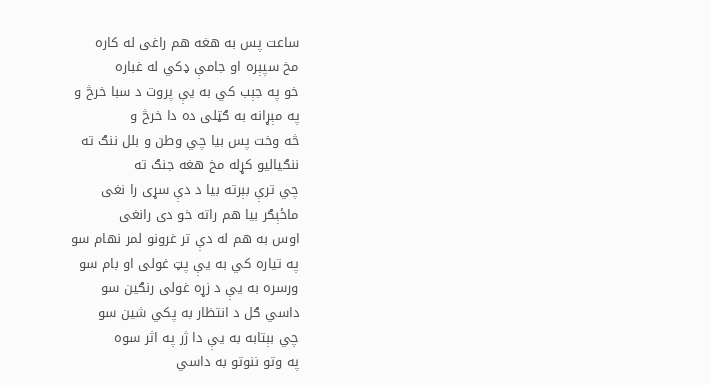ساعت پس به هغه هم راغى له کاره
مخ سپېره او جامې ډکي له غباره
خو په جېب کي به يې پروت د سبا خرڅ و
په مېړانه به ګټلى ده دا خرڅ و
څه وخت پس بيا چي وطن و بلل ننګ ته
ننګياليو کړله مخ هغه جنګ ته
چي ترې بېرته بيا د دې سړى را نغى
ماځېګر بيا هم راته خو دى رانغى
اوس به هم له دې تر غرونو لمر نهام سو
په تياره کي به يې پټ غولى او بام سو
ورسره به يې د زړه غولى رنګين سو
داسي ګل د انتظار به پکي شين سو
چي بېتابه به يې دا ژر په اثر سوه
په وتو ننوتو به داسي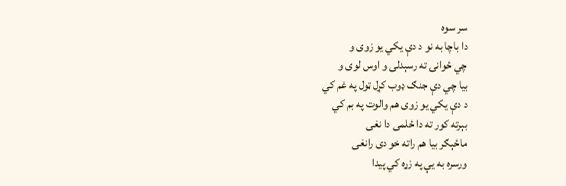سر سوه
دا باچا به نو د دې يکي يو زوى و
چي ځوانۍ ته رسېدلى و اوس لوى و
بيا چي دې جنګ ډوب کړل ټول په غم کي
د دې يکي يو زوى هم والوت په بم کي
بېرته کور ته دا ځلمى دا نغى
ماځېګر بيا هم راته خو دى رانغى
ورسره به يې په زړه کي پيدا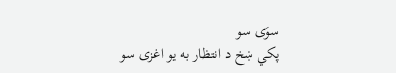سوَى سو
پکي ښخ د انتظار به يو اغزى سو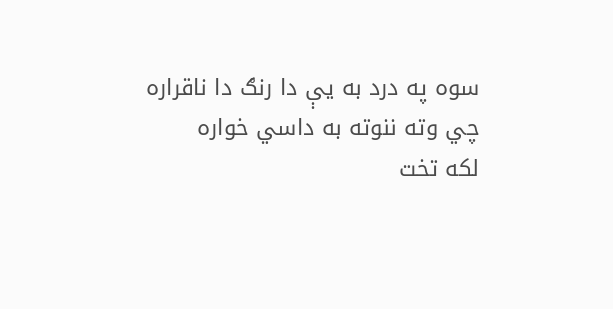سوه په درد به يې دا رنګ دا ناقراره
چي وته ننوته به داسي خواره
لکه تخت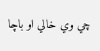چي وي خالي او باچا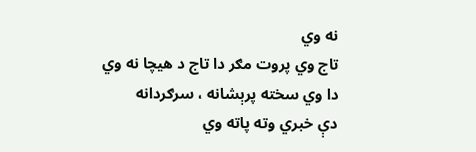نه وي
تاج وي پروت مګر دا تاج د هيچا نه وي
دا وي سخته پرېشانه ، سرګردانه
دې خبري وته پاته وي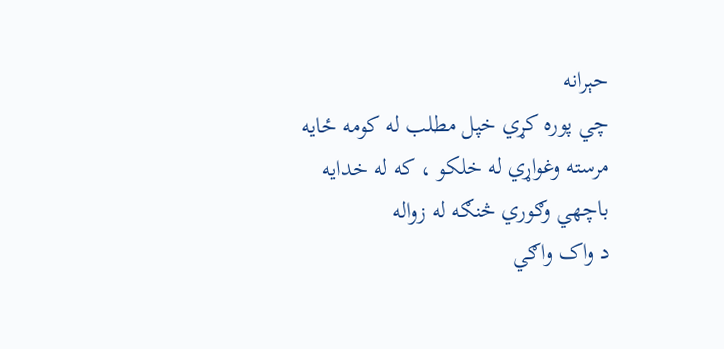حېرانه
چي پوره کړي خپل مطلب له کومه ځايه
مرسته وغواړي له خلکو ، که له خدايه
باچهي وګوري څنګه له زواله
د واک واګي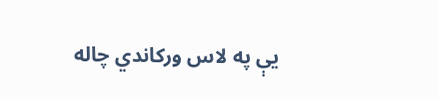يې په لاس ورکاندي چاله